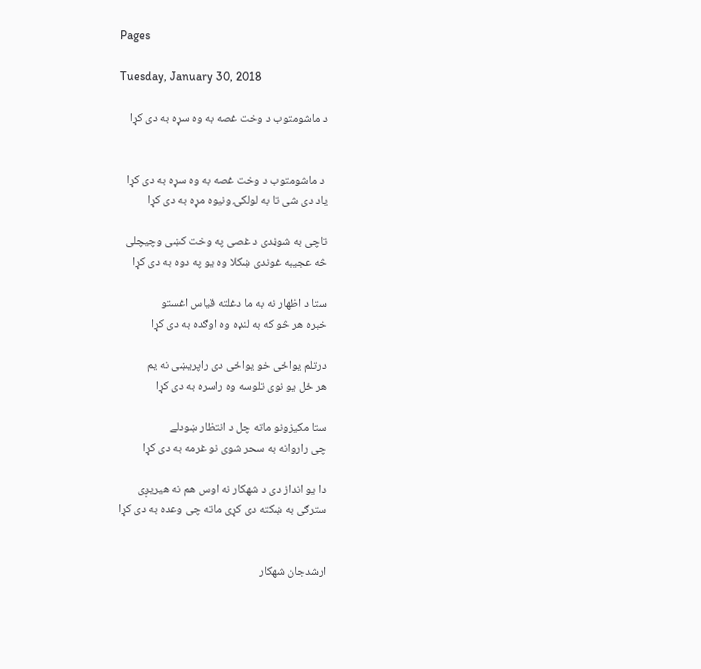Pages

Tuesday, January 30, 2018

د ماشومتوب د وخت غصه به وه سړه به دی کړا


 د ماشومتوب د وخت غصه به وه سړه به دی کړا
یاد دی شی تا به لولکۍ ونیوه مړه به دی کړا

تاچی به شوڼدی د غصی په وخت کښی وچیچلی
څه عجیبه غوندی ښکلا وه یو په دوه به دی کړا

ستا د اظهار نه به ما دغلته قیاس اغستو
خبره هر څو که به لنډه وه اوګده به دی کړا

درتلم یواځی خو یواځی دی راپریښی نه یم
هر ځل یو نوی تلوسه وه راسره به دی کړا

ستا مکیزونو ماته چل د انتظار ښودلے
چی راروانه به سحر شوی نو غرمه به دی کړا

دا یو انداز دی د شهکار نه اوس هم نه هیریږی
سترګی به ښکته دی کړی ماته چی وعده به دی کړا


ارشدجان شهکار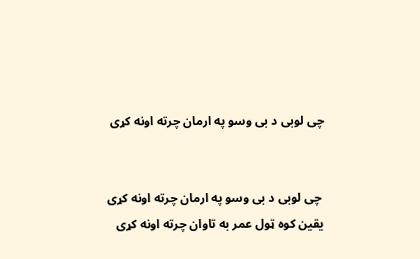چی لوبی د بی وسو په ارمان چرته اونه کړی


 چی لوبی د بی وسو په ارمان چرته اونه کړی
یقین کوه ټول عمر به تاوان چرته اونه کړی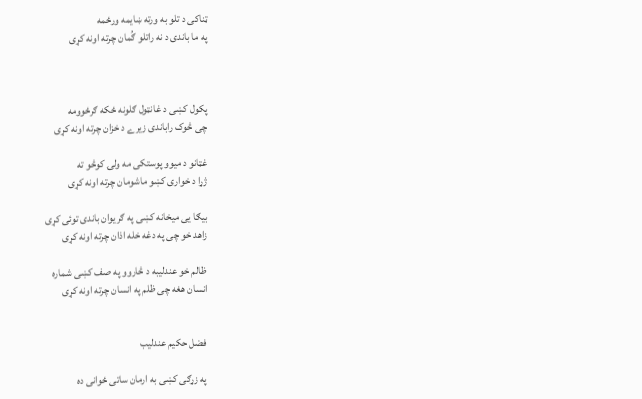ټناکی د تلو به ورته ښایمه ورځمه
په ما باندی د نه راتلو ګُمان چرته اونه کړی



پکول کښی د غانټول ګلونه ځکه ګرځوومه
چی څوک راباندی زیرے د خزان چرته اونه کړی

غټانو د میوو پوستکی مه ولۍ کوڅو ته
ژړا د خواری کښو ماشومان چرته اونه کړی

بیګا یی میخانه کښی په ګریوان باندی توئی کړی
زاهد خو چی په دغه خله اذان چرته اونه کړی

ظالم خو عندلیبه د څاروو په صف کښی شماره
انسان هغه چی ظلم په انسان چرته اونه کړی


فضل حکیم عندلیب

په زړګی کښی به ارمان ساتی ځوانی ده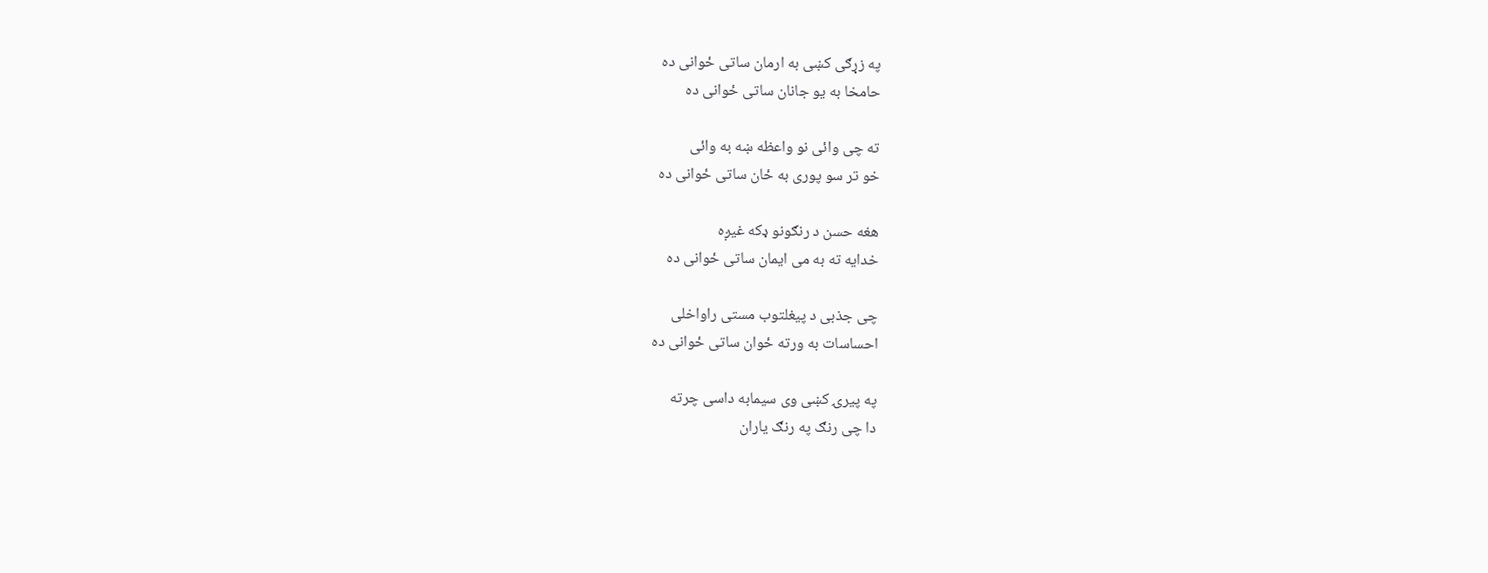په زړګی کښی به ارمان ساتی ځوانی ده
حامخا به یو جانان ساتی ځوانی ده

ته چی وائی نو واعظه ښه به وائی
خو تر سو پوری به ځان ساتی ځوانی ده

هغه حسن د رنګونو ډکه غیږه
خدایه ته به می ایمان ساتی ځوانی ده

چی جذبی د پیغلتوب مستی راواخلی
احساسات به ورته ځوان ساتی ځوانی ده

په پیرۍ کښی وی سیمابه داسی چرته
دا چی رنګ په رنګ یاران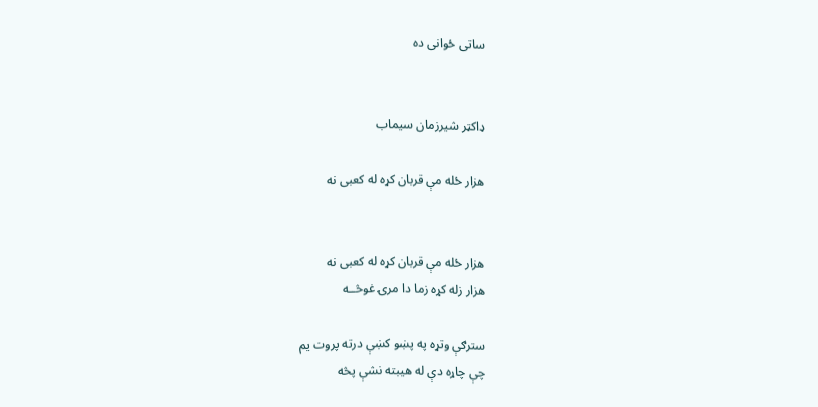ساتی ځوانی ده


ډاکټر شیرزمان سیماب

هزار ځله مې قربان کړه له کعبی نه


هزار ځله مې قربان کړه له کعبی نه
هزار زله کړه زما دا مرۍ غوڅــه

سترګې وتړه په پښو کښې درته پروت یم
چې چاړه دې له هیبته نشې پڅه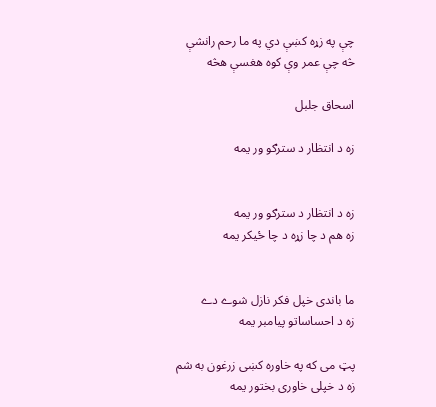چې په زړه کښې دي په ما رحم رانشې
څه چې عمر وې کوه هغسې هڅه

اسحاق جلبل

زه د انتظار د سترګو ور یمه


زه د انتظار د سترګو ور یمه
زه هم د چا زړه د چا ځیکر یمه


ما باندی خپل فکر نازل شوے دے
زه د احساساتو پیامبر یمه

پټ می که په خاوره کښی زرغون به شم
زه د خپلی خاوری بختور یمه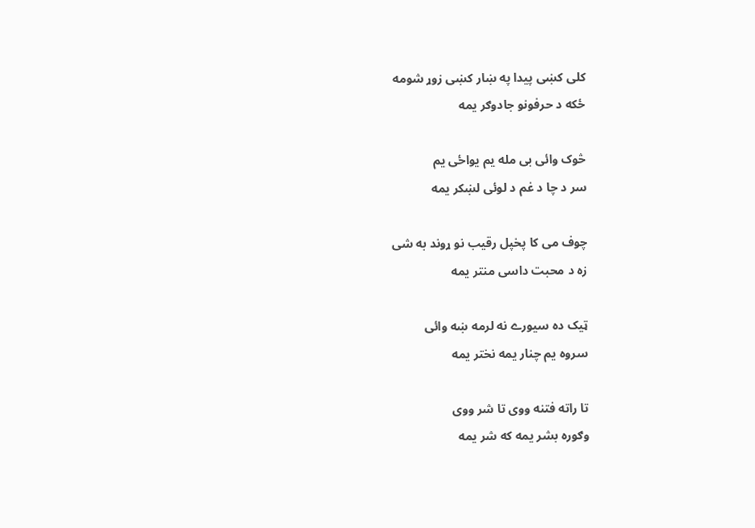کلی کښی پیدا په ښار کښی زوړ شومه
ځکه د حرفونو جادوګر یمه

څوک وائی بی مله یم یواځی یم
سر د چا د غم د لوئی لښکر یمه

چوف می کا پخپل رقیب نو ړوند به شی
زه د محبت داسی منتر یمه

ټیک ده سیورے نه لرمه ښه وائی
سروه یم چنار یمه نختر یمه

تا راته فتنه ووی تا شر ووی
وګوره بشر یمه که شر یمه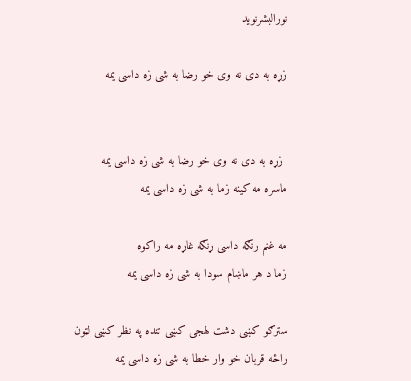نورالبشرنوید

زړه به دی نه وی خو رضا به شی زه داسی یمه


 زړه به دی نه وی خو رضا به شی زه داسی یمه
ماسره مه کینه زما به شی زه داسی یمه

مه غنم رنګه داسی ړنګه غاړه مه راکوه
زما د هر ماښام سودا به شی زه داسی یمه

سترګو کښی دشت لهجی کښی تنده په نظر کښی لټون
راځه قربان خو وار خطا به شی زه داسی یمه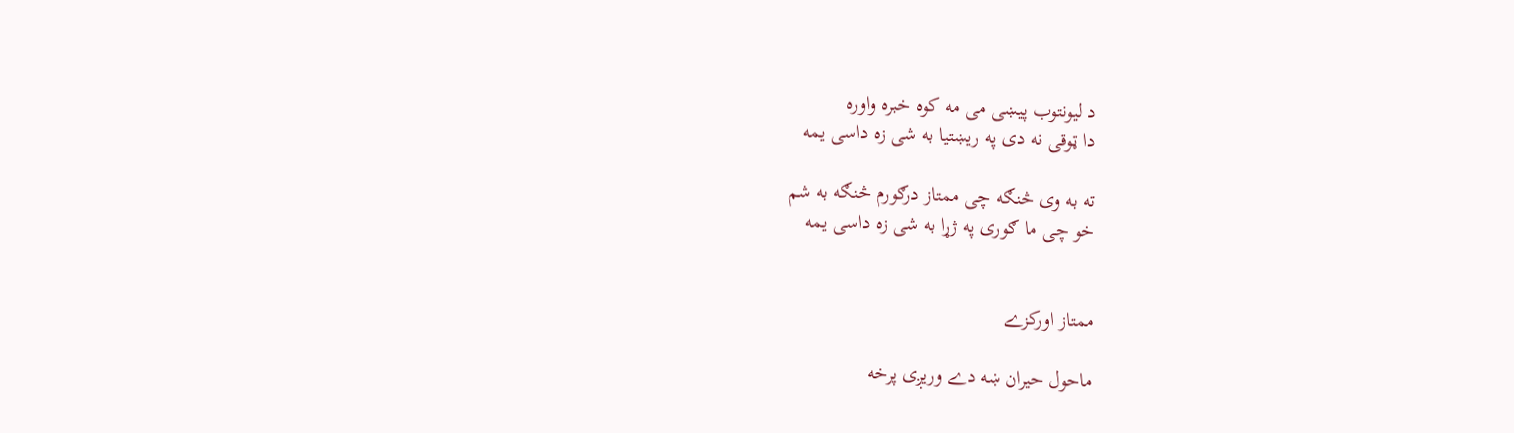د لیونتوب پیښی می مه کوه خبره واوره
دا ټوقی نه دی په ریښتیا به شی زه داسی یمه

ته به وی څنګه چی ممتاز درګورم څنګه به شم
خو چی ما ګوری په ژړا به شی زه داسی یمه


ممتاز اورکزے

ماحول حیران ښه دے وریږی پرخه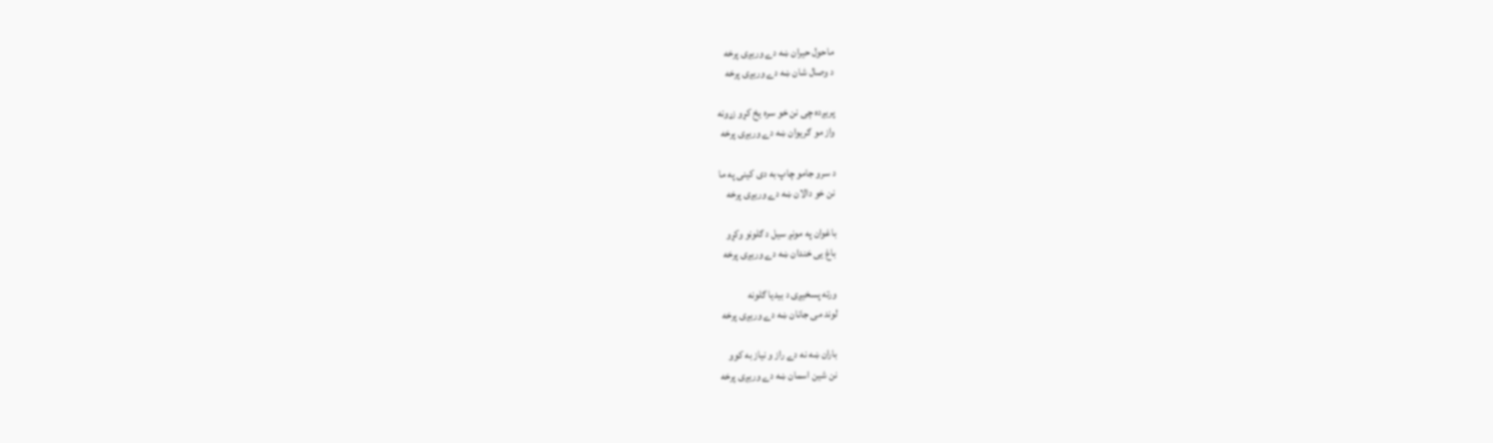ماحول حیران ښه دے وریږی پرخه
د وصال شان ښه دے وریږی پرخه

پریږده چی نن خو سره یخ کړو زړونه
واز مو ګریوان ښه دے وریږی پرخه

د سرو جامو چاپ به دی کینی په ما
نن خو دالان ښه دے وریږی پرخه

باغوان په مونږ سیل د ګلونو وکړو
باغ یی خندان ښه دے وریږی پرخه

ورته پسخیږی د بیدیا ګلونه
لوند می جانان ښه دے وریږی پرخه

باران ښه نه دے راز و نیاز به کوو
نن شین اسمان ښه دے وریږی پرخه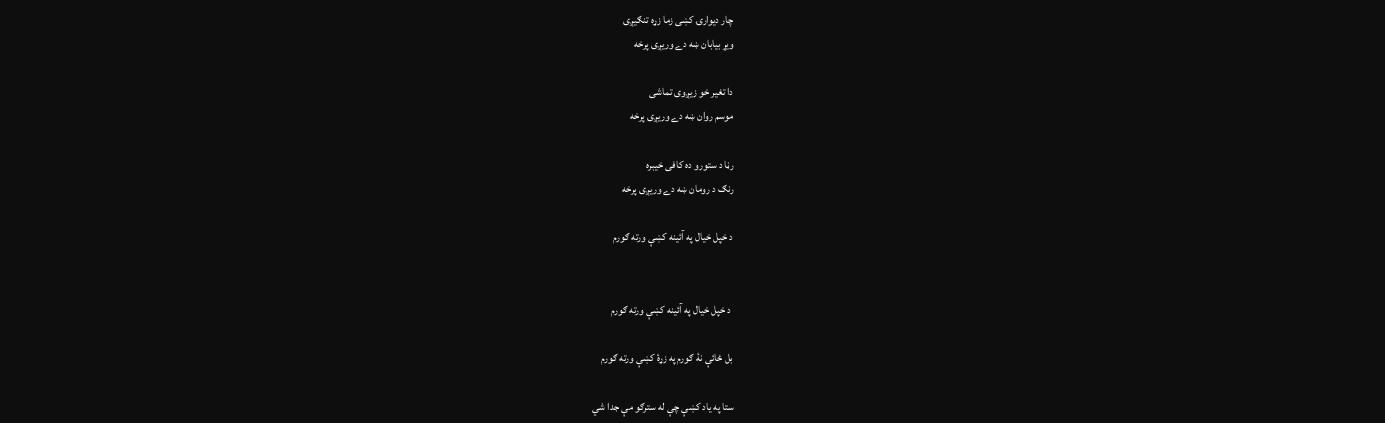چار دیوارۍ کښی زما زړه تنګیږی
ویړ بیابان ښه دے وریږی پرخه

دا تغیر خو زیږوی تماشی
موسم روان ښه دے وریږی پرخه

رڼا د ستورو ده کافی خیبره
رنګ د رومان ښه دے وریږی پرخه

د خپل خيال په آئينه کښې ورته ګورم


 د خپل خيال په آئينه کښې ورته ګورم

بل ځائې نۀ ګورم په زړۀ کښې ورته ګورم

ستا په ياد کښې چې له سترګو مې جدا شي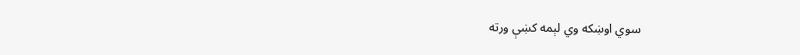سوي اوښکه وي لېمه کښې ورته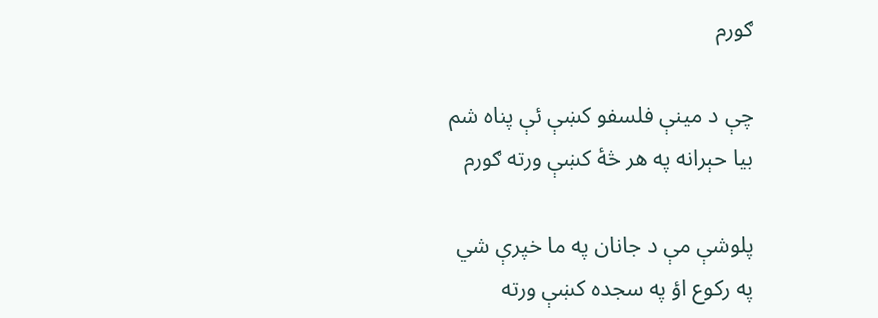ګورم

چې د مينې فلسفو کښې ئې پناه شم
بيا حېرانه په هر څۀ کښې ورته ګورم

پلوشې مې د جانان په ما خپرې شي
په رکوع اؤ په سجده کښې ورته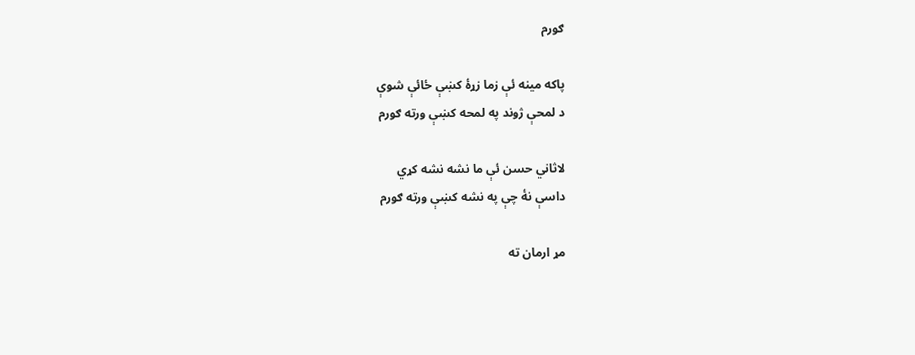ګورم

پاکه مينه ئې زما زړۀ کښې ځائې شوې
د لمحې ژوند په لمحه کښې ورته ګورم

لاثاني حسن ئې ما نشه نشه کړي
داسې نۀ چې په نشه کښې ورته ګورم

مړ ارمان ته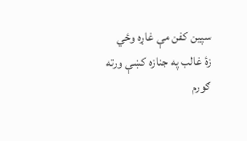سپين کفن مې غاړه وځي
زۀ غالب په جنازه کښې ورته ګورم